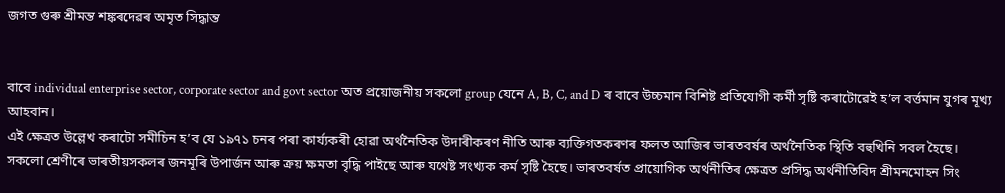জগত গুৰু শ্ৰীমন্ত শঙ্কৰদেৱৰ অমৃত সিদ্ধান্ত


বাবে individual enterprise sector, corporate sector and govt sector অত প্ৰয়োজনীয় সকলো group যেনে A, B, C, and D ৰ বাবে উচ্চমান বিশিষ্ট প্ৰতিযোগী কৰ্মী সৃষ্টি কৰাটোৱেই হ’ল বৰ্ত্তমান যুগৰ মূখ্য আহবান।
এই ক্ষেত্ৰত উল্লেখ কৰাটো সমীচিন হ’ব যে ১৯৭১ চনৰ পৰা কাৰ্য্যকৰী হোৱা অৰ্থনৈতিক উদাৰীকৰণ নীতি আৰু ব্যক্তিগতকৰণৰ ফলত আজিৰ ভাৰতবৰ্ষৰ অৰ্থনৈতিক স্থিতি বহুখিনি সবল হৈছে। সকলো শ্ৰেণীৰে ভাৰতীয়সকলৰ জনমূৰি উপাৰ্জন আৰু ক্ৰয় ক্ষমতা বৃদ্ধি পাইছে আৰু যথেষ্ট সংখ্যক কৰ্ম সৃষ্টি হৈছে। ভাৰতবৰ্ষত প্ৰায়োগিক অৰ্থনীতিৰ ক্ষেত্ৰত প্ৰসিদ্ধ অৰ্থনীতিবিদ শ্ৰীমনমোহন সিং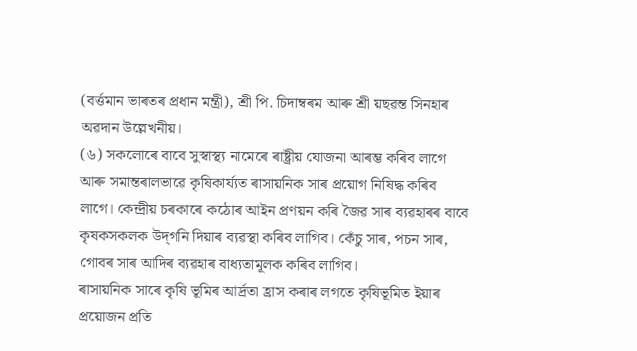(বৰ্ত্তমান ভাৰতৰ প্ৰধান মন্ত্ৰী), শ্ৰী পি. চিদাম্বৰম আৰু শ্ৰী য়ছৱন্ত সিনহাৰ অৱদান উল্লেখনীয়।
(৬) সকলোৰে বাবে সুস্বাস্থ্য নামেৰে ৰাষ্ট্ৰীয় যোজনা আৰম্ভ কৰিব লাগে আৰু সমান্তৰালভাৱে কৃষিকাৰ্য্যত ৰাসায়নিক সাৰ প্ৰয়োগ নিষিদ্ধ কৰিব লাগে। কেন্দ্ৰীয় চৰকাৰে কঠোৰ আইন প্ৰণয়ন কৰি জৈৱ সাৰ ব্যৱহাৰৰ বাবে কৃষকসকলক উদ্‌গনি দিয়াৰ ব্যৱস্থা কৰিব লাগিব। কেঁচু সাৰ, পচন সাৰ, গোবৰ সাৰ আদিৰ ব্যৱহাৰ বাধ্যতামূলক কৰিব লাগিব।
ৰাসায়নিক সাৰে কৃষি ভূমিৰ আৰ্দ্ৰতা হ্ৰাস কৰাৰ লগতে কৃষিভূমিত ইয়াৰ প্ৰয়োজন প্ৰতি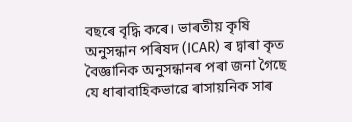বছৰে বৃদ্ধি কৰে। ভাৰতীয় কৃষি অনুসন্ধান পৰিষদ (ICAR) ৰ দ্বাৰা কৃত বৈজ্ঞানিক অনুসন্ধানৰ পৰা জনা গৈছে যে ধাৰাবাহিকভাৱে ৰাসায়নিক সাৰ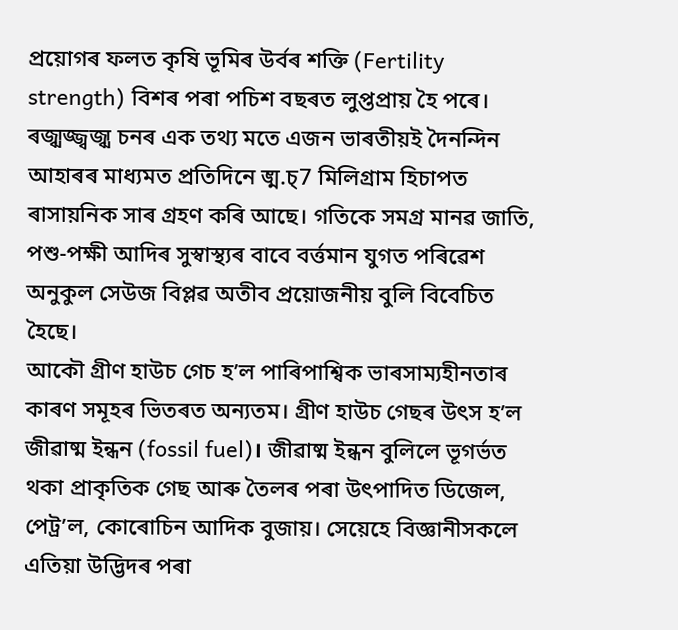প্ৰয়োগৰ ফলত কৃষি ভূমিৰ উৰ্বৰ শক্তি (Fertility strength) বিশৰ পৰা পচিশ বছৰত লুপ্তপ্ৰায় হৈ পৰে। ৰজ্ঝজ্জ্বজ্ঝ চনৰ এক তথ্য মতে এজন ভাৰতীয়ই দৈনন্দিন আহাৰৰ মাধ্যমত প্ৰতিদিনে ঙ্ম.চ্7 মিলিগ্ৰাম হিচাপত ৰাসায়নিক সাৰ গ্ৰহণ কৰি আছে। গতিকে সমগ্ৰ মানৱ জাতি, পশু-পক্ষী আদিৰ সুস্বাস্থ্যৰ বাবে বৰ্ত্তমান যুগত পৰিৱেশ অনুকুল সেউজ বিপ্লৱ অতীব প্ৰয়োজনীয় বুলি বিবেচিত হৈছে।
আকৌ গ্ৰীণ হাউচ গেচ হ’ল পাৰিপাশ্বিক ভাৰসাম্যহীনতাৰ কাৰণ সমূহৰ ভিতৰত অন্যতম। গ্ৰীণ হাউচ গেছৰ উৎস হ’ল জীৱাষ্ম ইন্ধন (fossil fuel)। জীৱাষ্ম ইন্ধন বুলিলে ভূগৰ্ভত থকা প্ৰাকৃতিক গেছ আৰু তৈলৰ পৰা উৎপাদিত ডিজেল, পেট্ৰ’ল, কোৰোচিন আদিক বুজায়। সেয়েহে বিজ্ঞানীসকলে এতিয়া উদ্ভিদৰ পৰা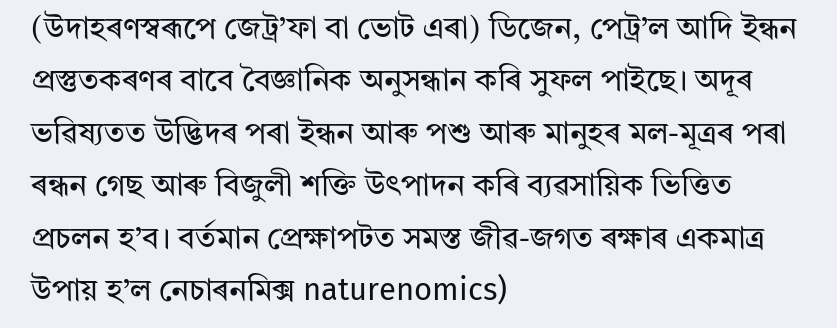(উদাহৰণস্বৰূপে জেট্ৰ’ফা বা ভোট এৰা) ডিজেন, পেট্ৰ’ল আদি ইন্ধন প্ৰস্তুতকৰণৰ বাবে বৈজ্ঞানিক অনুসন্ধান কৰি সুফল পাইছে। অদূৰ ভৱিষ্যতত উদ্ভিদৰ পৰা ইন্ধন আৰু পশু আৰু মানুহৰ মল-মূত্ৰৰ পৰা ৰন্ধন গেছ আৰু বিজুলী শক্তি উৎপাদন কৰি ব্যৱসায়িক ভিত্তিত প্ৰচলন হ’ব। বৰ্তমান প্ৰেক্ষাপটত সমস্ত জীৱ-জগত ৰক্ষাৰ একমাত্ৰ উপায় হ’ল নেচাৰনমিক্স naturenomics)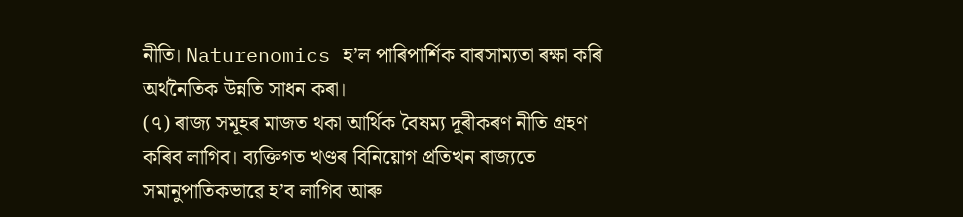নীতি। Naturenomics হ’ল পাৰিপাৰ্শিক বাৰসাম্যতা ৰক্ষা কৰি অৰ্থনৈতিক উন্নতি সাধন কৰা।
(৭) ৰাজ্য সমূহৰ মাজত থকা আৰ্থিক বৈষম্য দূৰীকৰণ নীতি গ্ৰহণ কৰিব লাগিব। ব্যক্তিগত খণ্ডৰ বিনিয়োগ প্ৰতিখন ৰাজ্যতে সমানুপাতিকভাৱে হ’ব লাগিব আৰু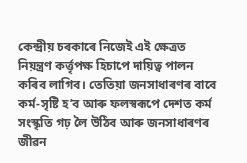কেন্দ্ৰীয় চৰকাৰে নিজেই এই ক্ষেত্ৰত নিয়ন্ত্ৰণ কৰ্ত্তৃপক্ষ হিচাপে দায়িত্ব পালন কৰিব লাগিব। তেতিয়া জনসাধাৰণৰ বাবে কৰ্ম-সৃষ্টি হ’ব আৰু ফলস্বৰূপে দেশত কৰ্ম সংস্কৃতি গঢ় লৈ উঠিব আৰু জনসাধাৰণৰ জীৱন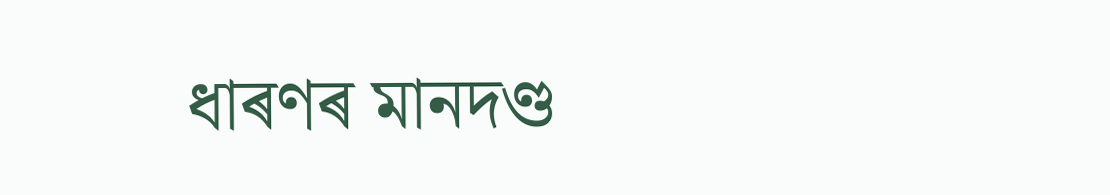ধাৰণৰ মানদণ্ড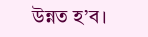উন্নত হ’ব।